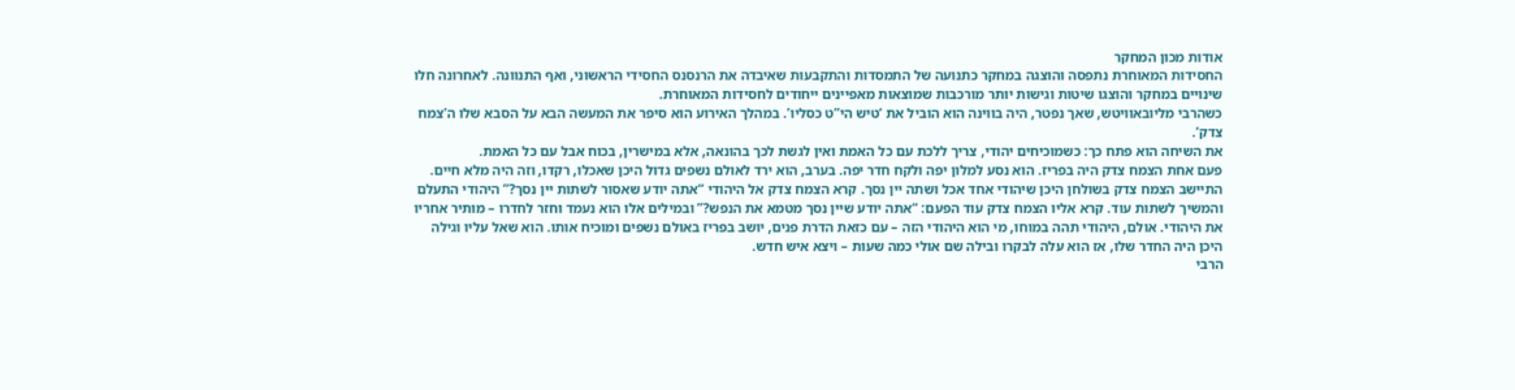אודות מכון המחקר
החסידות המאוחרת נתפסה והוצגה במחקר כתנועה של התמסדות והתקבעות שאיבדה את הרנסנס החסידי הראשוני, ואף התנוונה. לאחרונה חלו שינויים במחקר והוצגו שיטות וגישות יותר מורכבות שמוצאות מאפיינים ייחודים לחסידות המאוחרת.
כשהרבי מליובאוויטש, שאך נפטר, היה בווינה הוא הוביל את ‘טיש הי”ט כסליו’. במהלך האירוע הוא סיפר את המעשה הבא על הסבא שלו ה’צמח צדק’.
את השיחה הוא פתח כך: כשמוכיחים יהודי, צריך ללכת עם כל האמת ואין לגשת לכך בהונאה, אלא במישרין, בכוח אבל עם כל האמת.
פעם אחת הצמח צדק היה בפריז. הוא נסע למלון יפה ולקח חדר יפה. בערב, הוא ירד לאולם נשפים גדול היכן שאכלו, רקדו, וזה היה מלא חיים.
התיישב הצמח צדק בשולחן היכן שיהודי אחד אכל ושתה יין נסך. קרא הצמח צדק אל היהודי “אתה יודע שאסור לשתות יין נסך?” היהודי התעלם והמשיך לשתות עוד. קרא אליו הצמח צדק עוד הפעם: “אתה יודע שיין נסך מטמא את הנפש?” ובמילים אלו הוא נעמד וחזר לחדרו – מותיר אחריו את היהודי. אולם, היהודי תהה במוחו, מי הוא היהודי הזה – עם כזאת הדרת פנים, יושב בפריז באולם נשפים ומוכיח אותו. הוא שאל עליו וגילה היכן היה החדר שלו, אז הוא עלה לבקרו ובילה שם אולי כמה שעות – ויצא איש חדש.
הרבי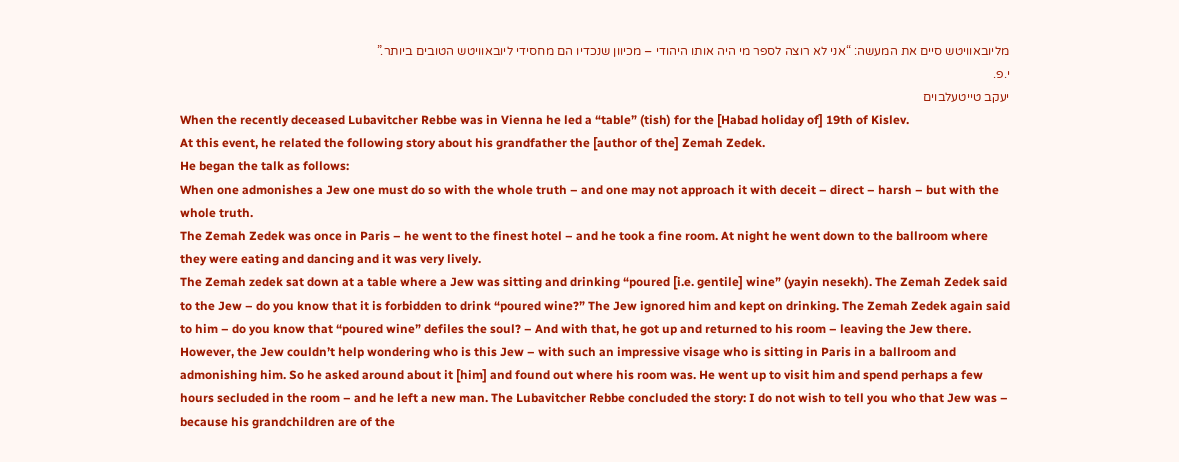מליובאוויטש סיים את המעשה: “אני לא רוצה לספר מי היה אותו היהודי – מכיוון שנכדיו הם מחסידי ליובאוויטש הטובים ביותר.”
י.פ.
יעקב טייטעלבוים
When the recently deceased Lubavitcher Rebbe was in Vienna he led a “table” (tish) for the [Habad holiday of] 19th of Kislev.
At this event, he related the following story about his grandfather the [author of the] Zemah Zedek.
He began the talk as follows:
When one admonishes a Jew one must do so with the whole truth – and one may not approach it with deceit – direct – harsh – but with the whole truth.
The Zemah Zedek was once in Paris – he went to the finest hotel – and he took a fine room. At night he went down to the ballroom where they were eating and dancing and it was very lively.
The Zemah zedek sat down at a table where a Jew was sitting and drinking “poured [i.e. gentile] wine” (yayin nesekh). The Zemah Zedek said to the Jew – do you know that it is forbidden to drink “poured wine?” The Jew ignored him and kept on drinking. The Zemah Zedek again said to him – do you know that “poured wine” defiles the soul? – And with that, he got up and returned to his room – leaving the Jew there.
However, the Jew couldn’t help wondering who is this Jew – with such an impressive visage who is sitting in Paris in a ballroom and admonishing him. So he asked around about it [him] and found out where his room was. He went up to visit him and spend perhaps a few hours secluded in the room – and he left a new man. The Lubavitcher Rebbe concluded the story: I do not wish to tell you who that Jew was – because his grandchildren are of the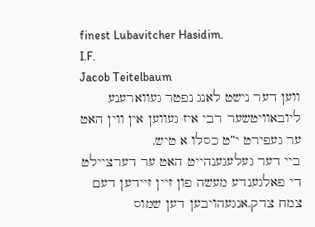finest Lubavitcher Hasidim.
I.F.
Jacob Teitelbaum
ווען דער נישט לאנג נפטר געווארענע ליובאוויטשער רבי איז געווען אין ווין האט ער געפירט י”ט כסלו א טיש.
ביי דער געלעגענהייט האט ער דערציילט די פאלגענדע מעשה פון זיין זיידען דעם צמח צדק.אנגעהויבען דען שמוס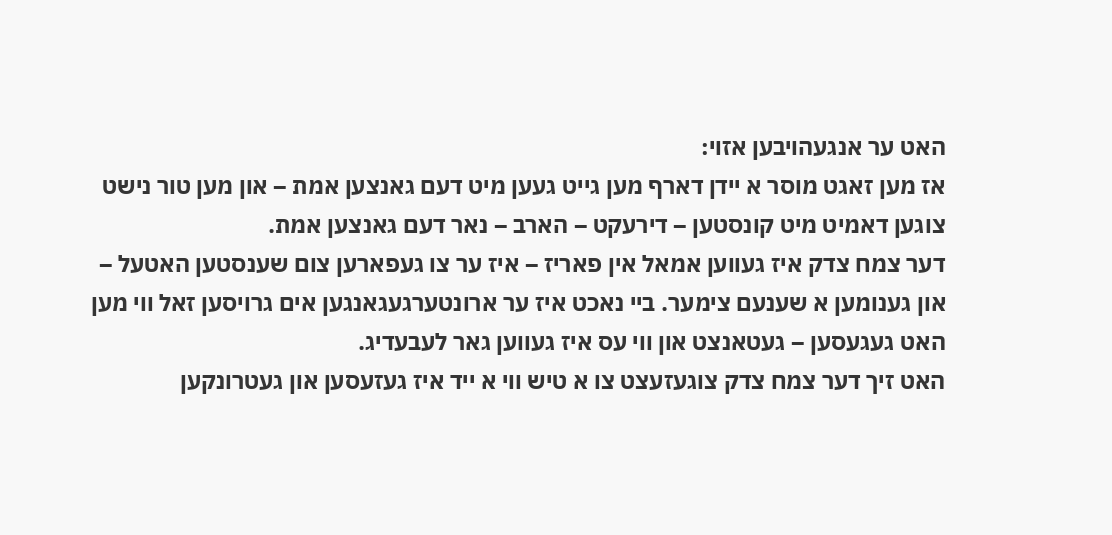האט ער אנגעהויבען אזוי:
אז מען זאגט מוסר א יידן דארף מען גייט געען מיט דעם גאנצען אמת – און מען טור נישט צוגען דאמיט מיט קונסטען – דירעקט – הארב – נאר דעם גאנצען אמת.
דער צמח צדק איז געווען אמאל אין פאריז – איז ער צו געפארען צום שענסטען האטעל – און גענומען א שענעם צימער. ביי נאכט איז ער ארונטערגעגאנגען אים גרויסען זאל ווי מען האט געגעסען – געטאנצט און ווי עס איז געווען גאר לעבעדיג.
האט זיך דער צמח צדק צוגעזעצט צו א טיש ווי א ייד איז געזעסען און געטרונקען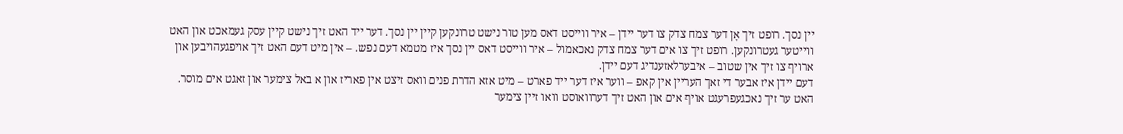יין נסך. רופט זיך אָן דער צמח צדק צו דער יידן – איר ווייסט דאס מען טור נישט טרונקען קיין יין נסך. דער ייד האט זיך נישט קיין עסק געמאכט און האט ווייטער געטרונקען. רופט זיך צו אים דער צמח צדק נאכאמול – איר ווייסט דאס יין נסך איז מטמא דעם נפש. – אין מיט דעם האט זיך אויפגעהויבען און ארויף צו זיך אין שטוב – איבערלאזענדיג דעם יידן.
דעם יידן איז אבער די זאך העריין אין קאפ – ווער איז דער ייד פארט – מיט אזא הדרת פנים וואס זיצט אין פאריז און א באל צימער און זאגט אים מוסר. האט ער זיך נאכגעפרעגט אויף אים און האט זיך דערוואוסט וואו זיין צימער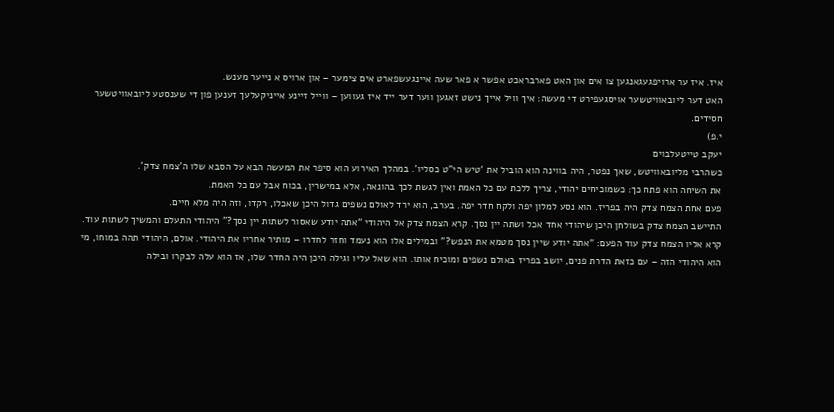איז. איז ער ארויפגעגאנגען צו אים און האט פארבראכט אפשר א פאר שעה איינגעשפארט אים צימער – און ארויס א נייער מענש.
האט דער ליובאוויטשער אויסגעפירט די מעשה: איך וויל אייך נישט זאגען ווער דער ייד איז געווען – ווייל זיינע אייניקעלעך זענען פון די שענסטע ליובאוויטשער חסידים.
י.פ)
יעקב טייטעלבוים
כשהרבי מליובאוויטש, שאך נפטר, היה בווינה הוא הוביל את ‘טיש הי”ט כסליו’. במהלך האירוע הוא סיפר את המעשה הבא על הסבא שלו ה’צמח צדק’.
את השיחה הוא פתח כך: כשמוכיחים יהודי, צריך ללכת עם כל האמת ואין לגשת לכך בהונאה, אלא במישרין, בכוח אבל עם כל האמת.
פעם אחת הצמח צדק היה בפריז. הוא נסע למלון יפה ולקח חדר יפה. בערב, הוא ירד לאולם נשפים גדול היכן שאכלו, רקדו, וזה היה מלא חיים.
התיישב הצמח צדק בשולחן היכן שיהודי אחד אכל ושתה יין נסך. קרא הצמח צדק אל היהודי “אתה יודע שאסור לשתות יין נסך?” היהודי התעלם והמשיך לשתות עוד. קרא אליו הצמח צדק עוד הפעם: “אתה יודע שיין נסך מטמא את הנפש?” ובמילים אלו הוא נעמד וחזר לחדרו – מותיר אחריו את היהודי. אולם, היהודי תהה במוחו, מי הוא היהודי הזה – עם כזאת הדרת פנים, יושב בפריז באולם נשפים ומוכיח אותו. הוא שאל עליו וגילה היכן היה החדר שלו, אז הוא עלה לבקרו ובילה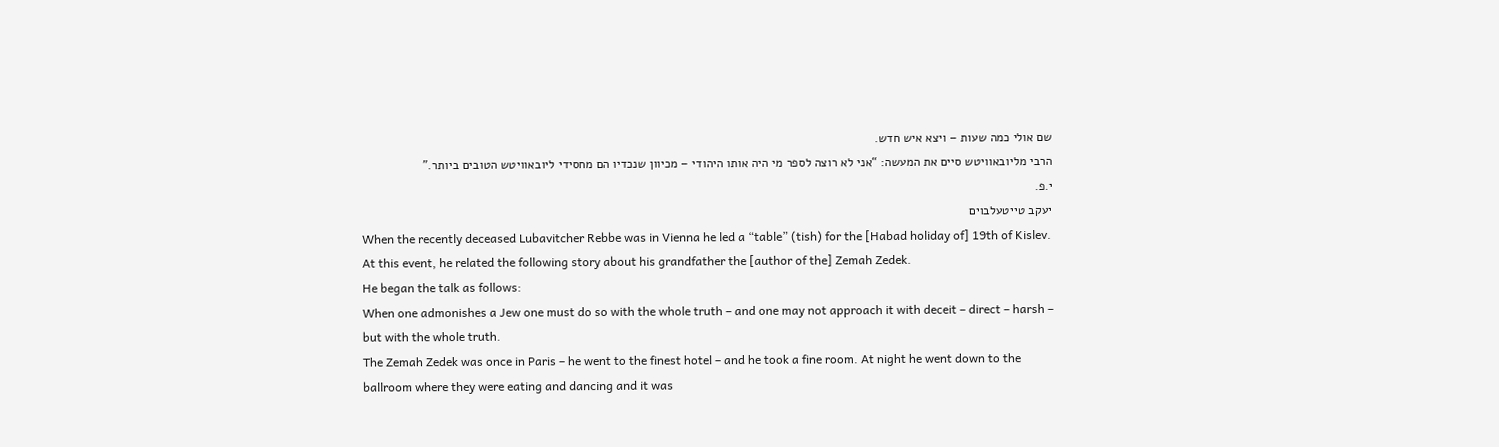שם אולי כמה שעות – ויצא איש חדש.
הרבי מליובאוויטש סיים את המעשה: “אני לא רוצה לספר מי היה אותו היהודי – מכיוון שנכדיו הם מחסידי ליובאוויטש הטובים ביותר.”
י.פ.
יעקב טייטעלבוים
When the recently deceased Lubavitcher Rebbe was in Vienna he led a “table” (tish) for the [Habad holiday of] 19th of Kislev.
At this event, he related the following story about his grandfather the [author of the] Zemah Zedek.
He began the talk as follows:
When one admonishes a Jew one must do so with the whole truth – and one may not approach it with deceit – direct – harsh – but with the whole truth.
The Zemah Zedek was once in Paris – he went to the finest hotel – and he took a fine room. At night he went down to the ballroom where they were eating and dancing and it was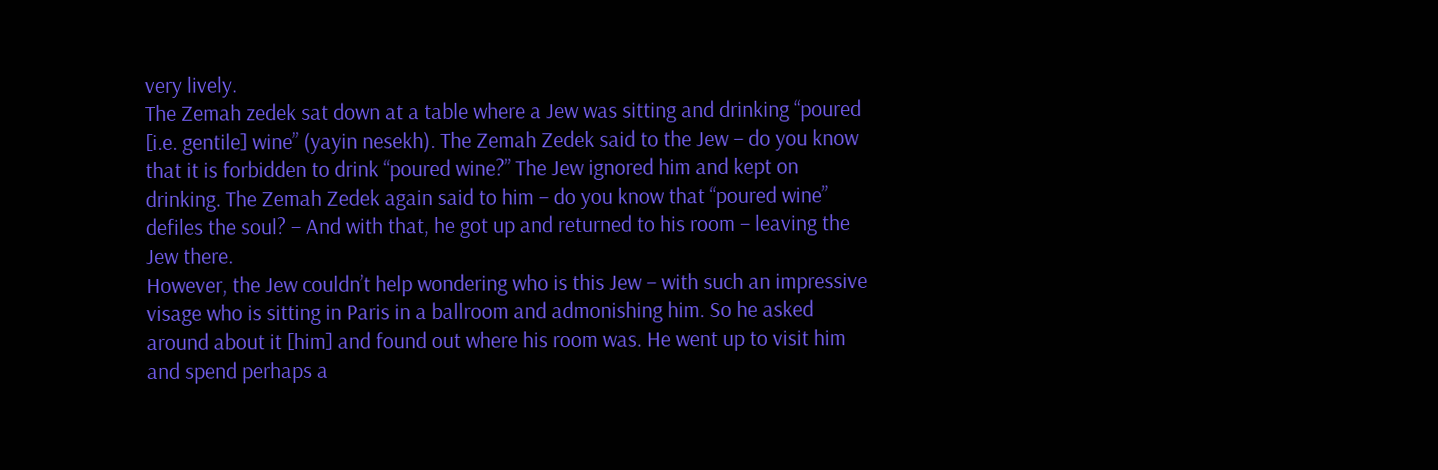very lively.
The Zemah zedek sat down at a table where a Jew was sitting and drinking “poured [i.e. gentile] wine” (yayin nesekh). The Zemah Zedek said to the Jew – do you know that it is forbidden to drink “poured wine?” The Jew ignored him and kept on drinking. The Zemah Zedek again said to him – do you know that “poured wine” defiles the soul? – And with that, he got up and returned to his room – leaving the Jew there.
However, the Jew couldn’t help wondering who is this Jew – with such an impressive visage who is sitting in Paris in a ballroom and admonishing him. So he asked around about it [him] and found out where his room was. He went up to visit him and spend perhaps a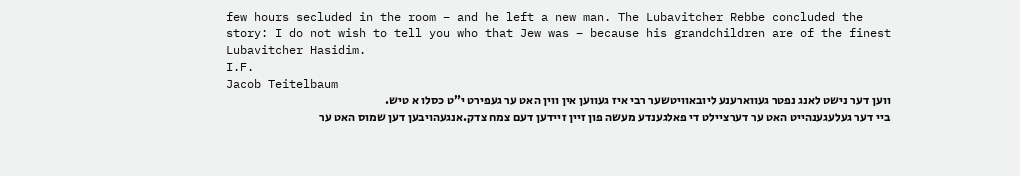few hours secluded in the room – and he left a new man. The Lubavitcher Rebbe concluded the story: I do not wish to tell you who that Jew was – because his grandchildren are of the finest Lubavitcher Hasidim.
I.F.
Jacob Teitelbaum
ווען דער נישט לאנג נפטר געווארענע ליובאוויטשער רבי איז געווען אין ווין האט ער געפירט י”ט כסלו א טיש.
ביי דער געלעגענהייט האט ער דערציילט די פאלגענדע מעשה פון זיין זיידען דעם צמח צדק.אנגעהויבען דען שמוס האט ער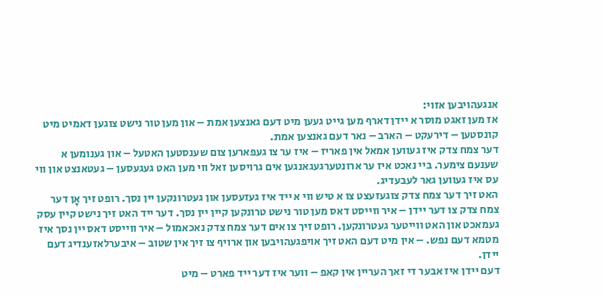אנגעהויבען אזוי:
אז מען זאגט מוסר א יידן דארף מען גייט געען מיט דעם גאנצען אמת – און מען טור נישט צוגען דאמיט מיט קונסטען – דירעקט – הארב – נאר דעם גאנצען אמת.
דער צמח צדק איז געווען אמאל אין פאריז – איז ער צו געפארען צום שענסטען האטעל – און גענומען א שענעם צימער. ביי נאכט איז ער ארונטערגעגאנגען אים גרויסען זאל ווי מען האט געגעסען – געטאנצט און ווי עס איז געווען גאר לעבעדיג.
האט זיך דער צמח צדק צוגעזעצט צו א טיש ווי א ייד איז געזעסען און געטרונקען יין נסך. רופט זיך אָן דער צמח צדק צו דער יידן – איר ווייסט דאס מען טור נישט טרונקען קיין יין נסך. דער ייד האט זיך נישט קיין עסק געמאכט און האט ווייטער געטרונקען. רופט זיך צו אים דער צמח צדק נאכאמול – איר ווייסט דאס יין נסך איז מטמא דעם נפש. – אין מיט דעם האט זיך אויפגעהויבען און ארויף צו זיך אין שטוב – איבערלאזענדיג דעם יידן.
דעם יידן איז אבער די זאך העריין אין קאפ – ווער איז דער ייד פארט – מיט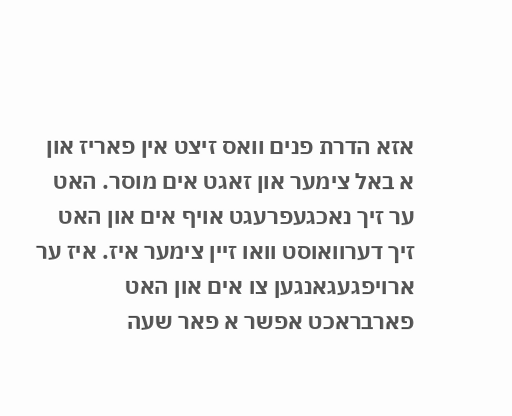אזא הדרת פנים וואס זיצט אין פאריז און א באל צימער און זאגט אים מוסר. האט ער זיך נאכגעפרעגט אויף אים און האט זיך דערוואוסט וואו זיין צימער איז. איז ער ארויפגעגאנגען צו אים און האט פארבראכט אפשר א פאר שעה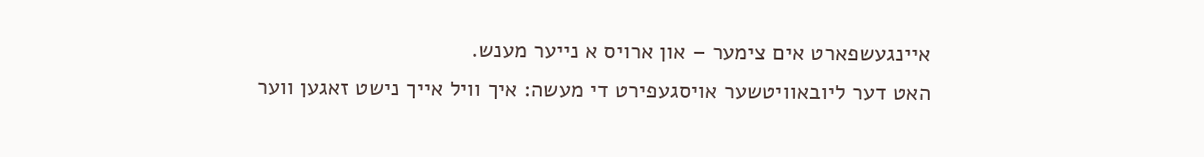איינגעשפארט אים צימער – און ארויס א נייער מענש.
האט דער ליובאוויטשער אויסגעפירט די מעשה: איך וויל אייך נישט זאגען ווער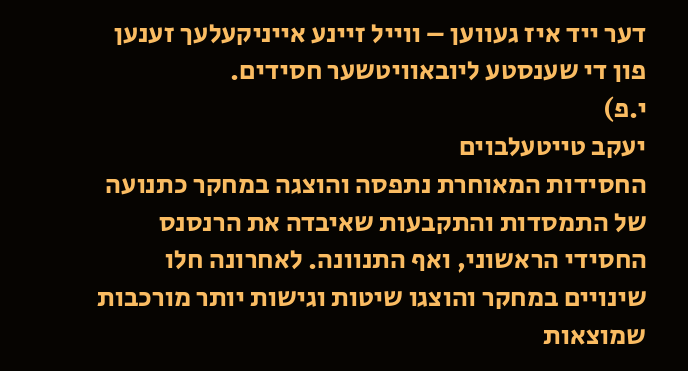דער ייד איז געווען – ווייל זיינע אייניקעלעך זענען פון די שענסטע ליובאוויטשער חסידים.
י.פ)
יעקב טייטעלבוים
החסידות המאוחרת נתפסה והוצגה במחקר כתנועה של התמסדות והתקבעות שאיבדה את הרנסנס החסידי הראשוני, ואף התנוונה. לאחרונה חלו שינויים במחקר והוצגו שיטות וגישות יותר מורכבות שמוצאות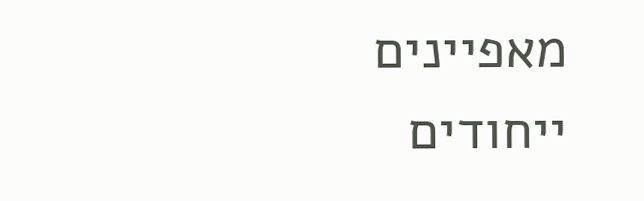מאפיינים ייחודים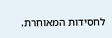לחסידות המאוחרת.